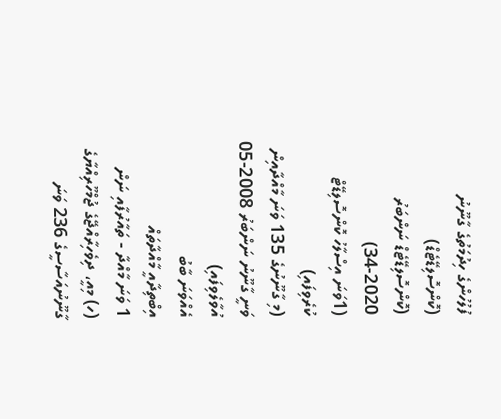ފުލުހުންގެ ހިދުމަތުގެ ގާނޫނު (ކޮންސޮލިޑޭޓެޑް)
(ކޮންސޮލިޑޭޓެޑް ނަންބަރު 2020-34)
(1ވަނަ އިސްލާހު ކޮންސޮލިޑޭޓް ކުރެވިފައި)
(މި ގާނޫނުގެ 135 ވަނަ މާއްދާއިން ވަނީ ގާނޫނު ނަންބަރު 2008-05 އުވާލެވިފައި)
އެއްވަނަ ބާބު
އިބްތިދާއީ މާއްދާތައް
1 ވަނަ މާއްދާ - ތައާރުފާއި ނަން
(ހ) މިއީ، ދިވެހިރާއްޖޭގެ ޖުމްހޫރިއްޔާގެ ގާނޫނުއަސާސީގެ 236 ވަނަ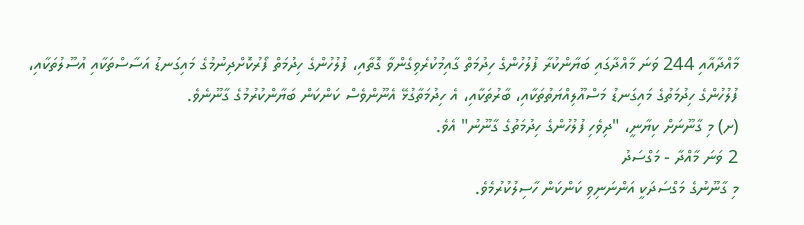މާއްދާއާއި 244 ވަނަ މާއްދާގައި ބަޔާންކުރާ ފުލުހުންގެ ހިދުމަތް ގާއިމުކުރެވިގެންވާ ގޮތާއި، ފުލުހުންގެ ހިދުމަތް ފޯރުކޮށްދިނުމުގެ މައިގަނޑު އަސާސްތަކާއި އުސޫލުތަކާއި، ފުލުހުންގެ ހިދުމަތުގެ މައިގަނޑު މަސްއޫލިއްޔަތުތަކާއި، ބާރުތަކާއި، އެ ހިދުމަތާގުޅޭ އެނޫންވެސް ކަންކަން ބަޔާންކުރުމުގެ ގާނޫނެވެ.
(ށ) މި ގާނޫނަށް ކިޔާނީ، "ދިވެހި ފުލުހުންގެ ހިދުމަތުގެ ގާނޫނު" އެވެ.
2 ވަނަ މާއްދާ - މަގްސަދު
މި ގާނޫނުގެ މަގްސަދަކީ އަންނަނިވި ކަންކަން ހާސިލުކުރުމެވެ.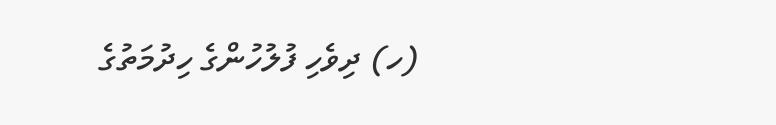(ހ) ދިވެހި ފުލުހުންގެ ހިދުމަތުގެ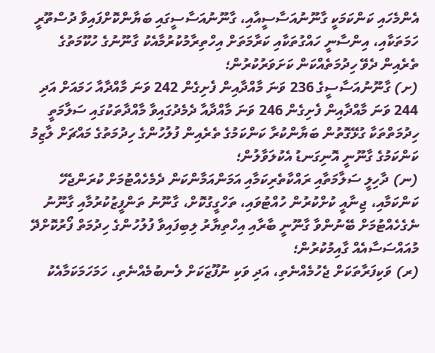އެންމެހައި ކަންކަމަކީ ގާނޫނުއަސާސީއާއި، ގާނޫނުއަސާސީގައި ބަޔާންކޮށްފައިވާ ދުސްތޫރީ ހަމަތަކާއި، އިންސާނީ ހައްގުތަކާއި ކަރާމަތަށް އިހްތިރާމުކުރުމާއެކު ގާނޫނުގެ ހުކޫމަތުގެ ތެރެއިން ދެވޭ ހިދުމަތެއްކަން ކަށަވަރުކުރުން؛
(ށ) ގާނޫނުއަސާސީގެ 236 ވަނަ މާއްދާއިން ފެށިގެން 242 ވަނަ މާއްދާއާ ހަމައަށް އަދި 244 ވަނަ މާއްދާއިން ފެށިގެން 246 ވަނަ މާއްދާއާ ދެމެދުގައިވާ މާއްދާތަކުގައި ސަލާމަތީ ހިދުމަތްތަކާ ގުޅޭގޮތުން ބަޔާންކުރާ ކަންކަމުގެ ތެރެއިން ފުލުހުންގެ ހިދުމަތުގެ މައްޗަށް ލާޒިމު ކަންކަމުގެ ގާނޫނީ އޮނިގަނޑު އެކުލަވާލުން؛
(ނ) ދާހިލީ ސަލާމަތާއި ރައްކާތެރިކަމާއި އަމަންއަމާންކަން ދެމެހެއްޓުމަށް ކުރަންޖެހޭ ކަންކަމާއި، ޖިނާއީ ކުށްކުރުން ހުއްޓުވައި، ތަހްގީގުކޮށް، ގާނޫނު ތަންފީޒުކުރުމާއި ގާނޫނު ނެގެހެއްޓުމަށް ބޭނުންވާ ގާނޫނީ ބާރާއި އިހްތިޔާރު ލިބިފައިވާ ފުލުހުންގެ ހިދުމަތް ފޯރުކޮށްދޭ މުއައްސަސާއެއް ގާއިމުކުރުން؛
(ރ) ވަކިފަރާތަކަށް ޖެހުމެއްނެތި، އަދި ވަކި ނުފޫޒަކަށް ލެނބުމެއްނެތި، ހަމަހަމަކަމާއެކު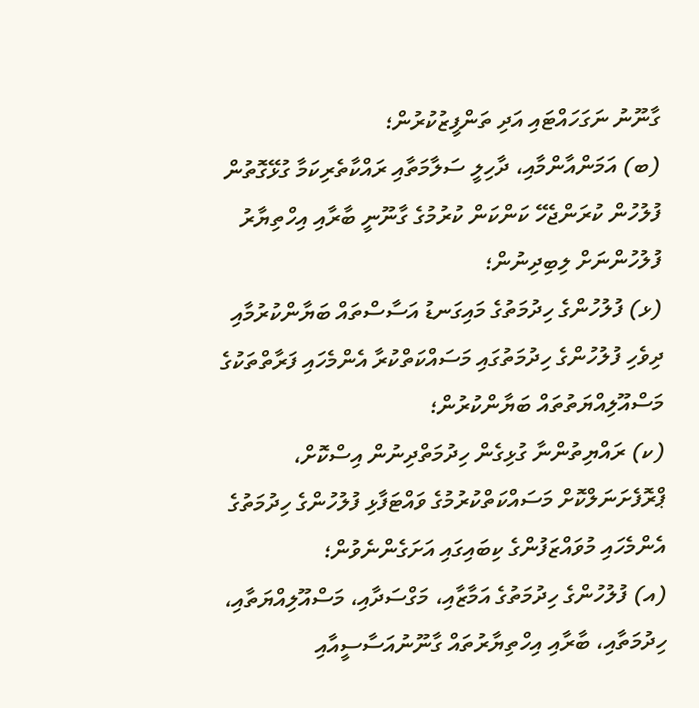ގާނޫނު ނަގަހައްޓައި އަދި ތަންފީޒުކުރުން؛
(ބ) އަމަންއާންމާއި، ދާހިލީ ސަލާމަތާއި ރައްކާތެރިކަމާ ގުޅޭގޮތުން ފުލުހުން ކުރަންޖެހޭ ކަންކަން ކުރުމުގެ ގާނޫނީ ބާރާއި އިހްތިޔާރު ފުލުހުންނަށް ލިބިދިނުން؛
(ޅ) ފުލުހުންގެ ހިދުމަތުގެ މައިގަނޑު އަސާސްތައް ބަޔާންކުރުމާއި ދިވެހި ފުލުހުންގެ ހިދުމަތުގައި މަސައްކަތްކުރާ އެންމެހައި ފަރާތްތަކުގެ މަސްއޫލިއްޔަތުތައް ބަޔާންކުރުން؛
(ކ) ރައްޔިތުންނާ ގުޅިގެން ހިދުމަތްދިނުން އިސްކޮށް، ޕްރޮފެށަނަލްކޮށް މަސައްކަތްކުރުމުގެ ވައްޓަފާޅި ފުލުހުންގެ ހިދުމަތުގެ އެންމެހައި މުވައްޒަފުންގެ ކިބައިގައި އަށަގެންނެވުން؛
(އ) ފުލުހުންގެ ހިދުމަތުގެ އަމާޒާއި، މަގްސަދާއި، މަސްއޫލިއްޔަތާއި، ހިދުމަތާއި، ބާރާއި އިހްތިޔާރުތައް ގާނޫނުއަސާސީއާއި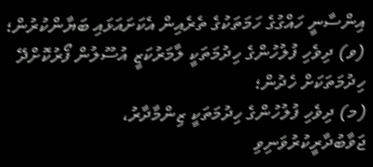އިންސާނީ ހައްގުގެ ހަމަތަކުގެ ތެރެއިން އެކަށައަޅައި ބަޔާންކުރުން؛
(ވ) ދިވެހި ފުލުހުންގެ ހިދުމަތަކީ ލާމަރުކަޒީ އުސޫލުން ފޯރުކޮށްދޭ ހިދުމަތަކަށް ހެދުން؛
(މ) ދިވެހި ފުލުހުންގެ ހިދުމަތަކީ ޒިންމާދާރު، ޖަވާބުދާރީކުރުވަނިވި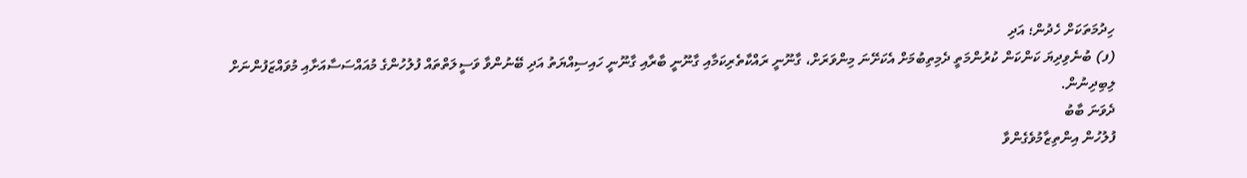ހިދުމަތަކަށް ހެދުން؛ އަދި
(ފ) ބުނެވިދިޔަ ކަންކަން ކުރުންމަތީ ދެމިތިބުމަށް އެކަށޭނަ މިންވަރަށް، ގާނޫނީ ރައްކާތެރިކަމާއި ގާނޫނީ ބާރާއި ގާނޫނީ ހައިސިއްޔަތު އަދި ބޭނުންވާ ވަސީލަތްތައް ފުލުހުންގެ މުއައްސަސާއަށާއި މުވައްޒަފުންނަށް ލިބިދިނުން.
ދެވަނަ ބާބު
ފުލުހުން އިންތިޒާމުވެގެންވާ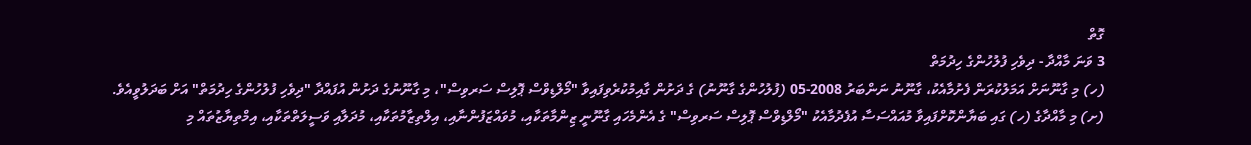ގޮތް
3 ވަނަ މާއްދާ - ދިވެހި ފުލުހުންގެ ހިދުމަތް
(ހ) މި ގާނޫނަށް އަމަލުކުރަން ފެށުމާއެކު، ގާނޫނު ނަންބަރު 2008-05 (ފުލުހުންގެ ގާނޫނު) ގެ ދަށުން ގާއިމުކުރެވިފައިވާ "މޯލްޑިވްސް ޕޮލިސް ސަރވިސް"، މި ގާނޫނުގެ ދަށުން އުފައްދާ "ދިވެހި ފުލުހުންގެ ހިދުމަތް" އަށް ބަދަލުވީއެވެ.
(ށ) މި މާއްދާގެ (ހ) ގައި ބަޔާންކޮށްފައިވާ މުއައްސަސާ އުފެދުމާއެކު "މޯލްޑިވްސް ޕޮލިސް ސަރވިސް" ގެ އެންމެހައި ގާނޫނީ ޒިންމާތަކާއި، މުވައްޒަފުންނާއި، އިލްތިޒާމުތަކާއި، މުދަލާއި ވަސީލަތްތަކާއި، އިމްތިޔާޒުތައް މި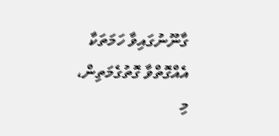ގާނޫނުގައިވާ ހަމަތަކާ އެއްގޮތްވާ ގޮތުގެމަތިން، މި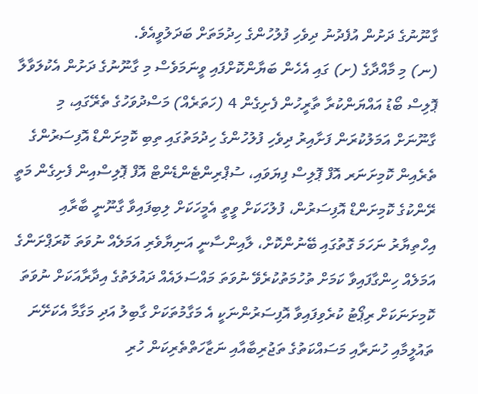ގާނޫނުގެ ދަށުން އުފެދުނު ދިވެހި ފުލުހުންގެ ހިދުމަތަށް ބަދަލުވީއެވެ.
(ނ) މި މާއްދާގެ (ށ) ގައި އެހެން ބަޔާންކޮށްފައި ވީނަމަވެސް މި ގާނޫނުގެ ދަށުން އެކުލަވާލާ ޕޮލިސް ބޯޑު އައްޔަންކުރާ ތާރީހުން ފެށިގެން 4 (ހަތަރެއް) މަސްދުވަހުގެ ތެރޭގައި، މި ގާނޫނަށް އަމަލުކުރަން ފަށާއިރު ދިވެހި ފުލުހުންގެ ހިދުމަތުގައި ތިބި ކޮމިށަންޑް އޮފިސަރުންގެ ތެރެއިން ކޮމިށަނަރ އޮފް ޕޮލިސް ފިޔަވައި، ސުޕްރިންޓެންޑެންޓް އޮފް ޕޮލިސްއިން ފެށިގެން މަތީ ރޭންކުގެ ކޮމިށަންޑް އޮފިސަރުން، ފުލުހަކަށް ވީތީ އެމީހަކަށް ލިބިފައިވާ ގާނޫނީ ބާރާއި އިހްތިޔާރު ނަހަމަ ގޮތުގައި ބޭނުންކޮށް، ލާއިންސާނީ އަނިޔާވެރި އަމަލެއް ނުވަތަ ކޮރަޕްށަންގެ އަމަލެއް ހިންގާފައިވާ ކަމަށް ތުހުމަތުކުރެވޭ ނުވަތަ މައްސަލައެއް ދައުލަތުގެ އިދާރާއަކަށް ނުވަތަ ކޮމިށަނަކަށް ރިޕޯޓު ކުރެވިފައިވާ އޮފިސަރުންނަކީ އެ މަގާމުތަކަށް ގާބިލު އަދި މަގާމާ އެކަށޭނަ ތައުލީމާއި ހުނަރާއި މަސައްކަތުގެ ތަޖުރިބާއާއި ނަޒާހަތްތެރިކަން ހުރި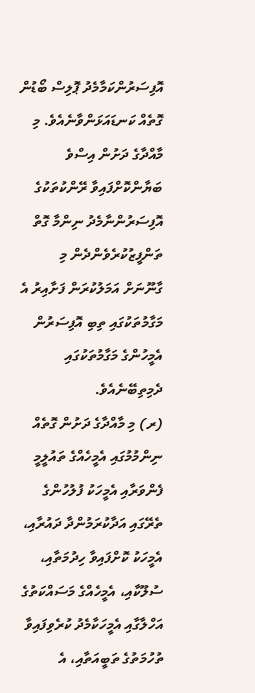އޮފިސަރުންކަމާމެދު ޕޮލިސް ބޯޑުން ގޮތެއް ކަނޑައަޅަންވާނެއެވެ. މި މާއްދާގެ ދަށުން އިސްވެ ބަޔާންކޮށްފައިވާ ރޭންކުތަކުގެ އޮފިސަރުންނާމެދު ނިންމާ ގޮތް ތަންފީޒުކުރެވެންދެން މި ގާނޫނަށް އަމަލުކުރަން ފަށާއިރު އެ މަގާމުތަކުގައި ތިބި އޮފިސަރުން އެމީހުންގެ މަގާމުތަކުގައި ދެމިތިބޭނެއެވެ.
(ރ) މި މާއްދާގެ ދަށުން ގޮތެއް ނިންމުމުގައި އެމީހެއްގެ ތައުލީމީ ފެންވަރާއި އެމީހަކު ފުލުހުންގެ ތެރޭގައި އަދާކުރަމުންދާ ދައުރާއި، އެމީހަކު ކޮށްފައިވާ ހިދުމަތާއި، ސުލޫކާއި، އެމީހެއްގެ މަސައްކަތުގެ އަހްލާގާއި އެމީހަކާމެދު ކުރެވިފައިވާ ތުހުމަތުގެ ތަބީއަތާއި، އެ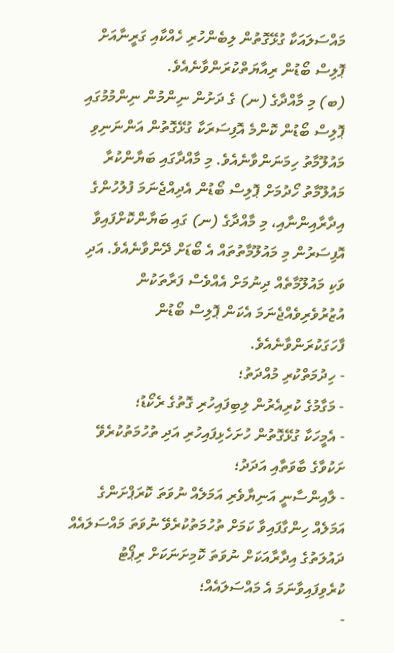މައްސަލައަކާ ގުޅޭގޮތުން ލިބެންހުރި ހެއްކާއި ގަރީނާއަށް ޕޮލިސް ބޯޑުން ރިއާޔަތްކުރަންވާނެއެވެ.
(ބ) މި މާއްދާގެ (ނ) ގެ ދަށުން ނިންމުން ނިންމުމުގައި ޕޮލިސް ބޯޑުން ކޮންމެ އޮފިސަރަކާ ގުޅޭގޮތުން އަންނަނިވި މައުލޫމާތު ހިމަނަންވާނެއެވެ. މި މާއްދާގައި ބަޔާންކުރާ މައުލޫމާތު ހޯދުމަށް ޕޮލިސް ބޯޑުން އެދިއްޖެނަމަ ފުލުހުންގެ އިދާރާއިންނާއި، މި މާއްދާގެ (ނ) ގައި ބަޔާންކޮށްފައިވާ އޮފިސަރުން މި މައުލޫމާތުތައް އެ ބޯޑަށް ދޭންވާނެއެވެ. އަދި ވަކި މައުލޫމާތެއް ދިނުމަށް އެއްވެސް ފަރާތަކުން އުޒުރުވެރިވެއްޖެނަމަ އެކަން ޕޮލިސް ބޯޑުން ފާހަގަކުރަންވާނެއެވެ.
- ހިދުމަތްކުރި މުއްދަތު؛
- މަގާމުގެ ކުރިއެރުން ލިބިފައިހުރި ގޮތުގެ ރެކޯޑު؛
- އެމީހަކާ ގުޅޭގޮތުން ހުށަހެޅިފައިހުރި އަދި ތުހުމަތުކުރެވޭ ށަކުވާގެ ބާވަތާއި އަދަދު؛
- ލާއިންސާނީ އަނިޔާވެރި އަމަލެއް ނުވަތަ ކޮރަޕްށަންގެ އަމަލެއް ހިންގާފައިވާ ކަމަށް ތުހުމަތުކުރެވޭ ނުވަތަ މައްސަލައެއް ދައުލަތުގެ އިދާރާއަކަށް ނުވަތަ ކޮމިށަނަކަށް ރިޕޯޓު ކުރެވިފައިވާނަމަ އެ މައްސަލައެއް؛
-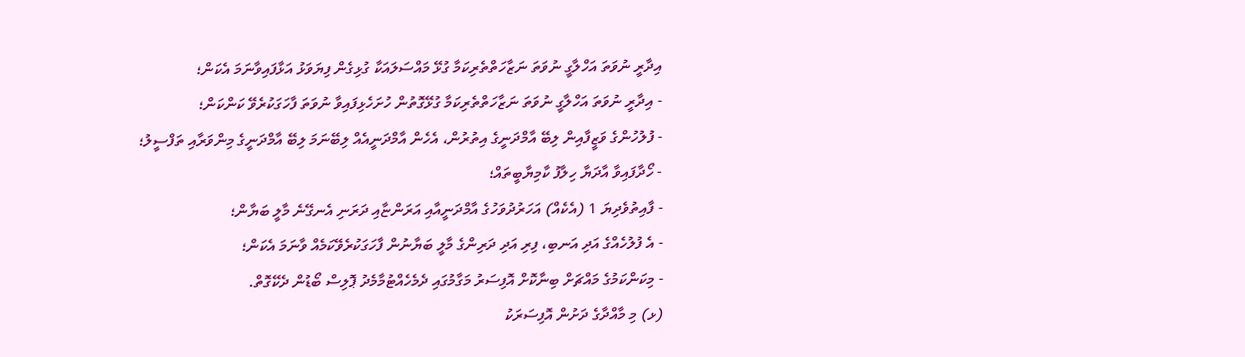އިދާރީ ނުވަތަ އަހްލާގީ ނުވަތަ ނަޒާހަތްތެރިކަމާ ގުޅޭ މައްސަލައަކާ ގުޅިގެން ފިޔަވަޅު އަޅާފައިވާނަމަ އެކަން؛
- އިދާރީ ނުވަތަ އަހްލާގީ ނުވަތަ ނަޒާހަތްތެރިކަމާ ގުޅޭގޮތުން ހުށަހެޅިފައިވާ ނުވަތަ ފާހަގަކުރެވޭ ކަންކަން؛
- ފުލުހުންގެ ވަޒީފާއިން ލިބޭ އާމްދަނީގެ އިތުރުން، އެހެން އާމްދަނީއެއް ލިބޭނަމަ ލިބޭ އާމްދަނީގެ މިންވަރާއި ތަފްސީލު؛
- ހޯދާފައިވާ އާދަޔާ ހިލާފު ކާމިޔާބީތައް؛
- ފާއިތުވެދިޔަ 1 (އެކެއް) އަހަރުދުވަހުގެ އާމްދަނީއާއި އަރަންޏާއި ދަރަނި އެނގޭނެ މާލީ ބަޔާން؛
- އެ ފުލުހެއްގެ އަދި އަނބި، ފިރި އަދި ދަރިންގެ މާލީ ބަޔާނުން ފާހަގަކުރެވޭކަމެއް ވާނަމަ އެކަން؛
- މިކަންކަމުގެ މައްޗަށް ބިނާކޮށް އޮފިސަރު މަގާމުގައި ދެމެހެއްޓުމާމެދު ޕޮލިސް ބޯޑުން ދެކޭގޮތް.
(ޅ) މި މާއްދާގެ ދަށުން އޮފިސަރަކު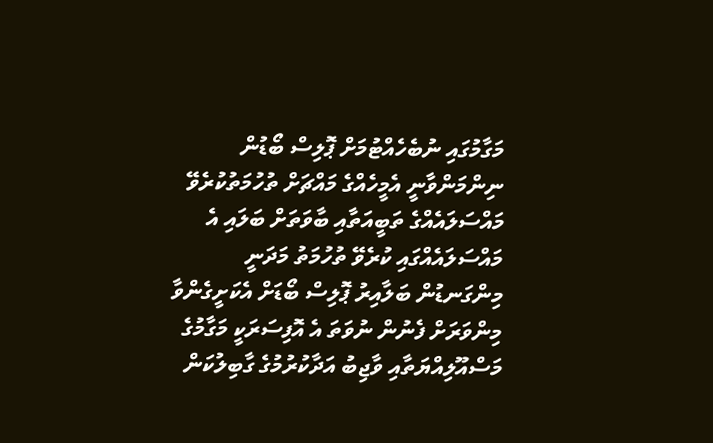މަގާމުގައި ނުބެހެއްޓުމަށް ޕޮލިސް ބޯޑުން ނިންމަންވާނީ އެމީހެއްގެ މައްޗަށް ތުހުމަތުކުރެވޭ މައްސަލައެއްގެ ތަބީއަތާއި ބާވަތަށް ބަލައި އެ މައްސަލައެއްގައި ކުރެވޭ ތުހުމަތު މަދަނީ މިންގަނޑުން ބަލާއިރު ޕޮލިސް ބޯޑަށް އެކަށީގެންވާ މިންވަރަށް ފެނުން ނުވަތަ އެ އޮފިސަރަކީ މަގާމުގެ މަސްއޫލިއްޔަތާއި ވާޖިބު އަދާކުރުމުގެ ގާބިލުކަން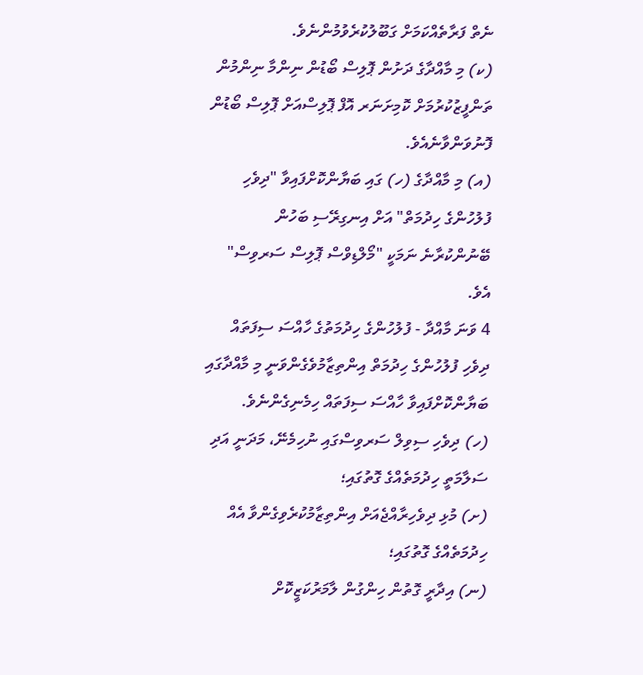ނެތް ފަރާތެއްކަމަށް ގަބޫލުކުރެވުމުންނެވެ.
(ކ) މި މާއްދާގެ ދަށުން ޕޮލިސް ބޯޑުން ނިންމާ ނިންމުން ތަންފީޒުކުރުމަށް ކޮމިށަނަރ އޮފް ޕޮލިސްއަށް ޕޮލިސް ބޯޑުން ފޮނުވަންވާނެއެވެ.
(އ) މި މާއްދާގެ (ހ) ގައި ބަޔާންކޮށްފައިވާ "ދިވެހި ފުލުހުންގެ ހިދުމަތް" އަށް އިނގިރޭސި ބަހުން ބޭނުންކުރާނެ ނަމަކީ "މޯލްޑިވްސް ޕޮލިސް ސަރވިސް" އެވެ.
4 ވަނަ މާއްދާ - ފުލުހުންގެ ހިދުމަތުގެ ހާއްސަ ސިފަތައް
ދިވެހި ފުލުހުންގެ ހިދުމަތް އިންތިޒާމުވެގެންވަނީ މި މާއްދާގައި ބަޔާންކޮށްފައިވާ ހާއްސަ ސިފަތައް ހިމެނިގެންނެވެ.
(ހ) ދިވެހި ސިވިލް ސަރވިސްގައި ނުހިމެނޭ، މަދަނީ އަދި ސަލާމަތީ ހިދުމަތެއްގެ ގޮތުގައި؛
(ށ) މުޅި ދިވެހިރާއްޖެއަށް އިންތިޒާމުކުރެވިގެންވާ އެއް ހިދުމަތެއްގެ ގޮތުގައި؛
(ނ) އިދާރީ ގޮތުން ހިންގުން ލާމަރުކަޒީކޮށް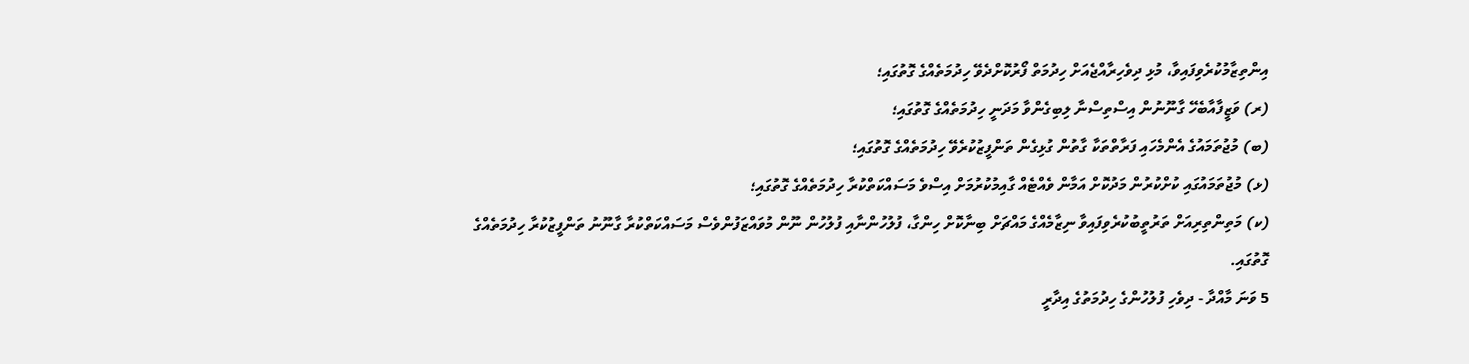އިންތިޒާމުކުރެވިފައިވާ، މުޅި ދިވެހިރާއްޖެއަށް ހިދުމަތް ފޯރުކޮށްދެވޭ ހިދުމަތެއްގެ ގޮތުގައި؛
(ރ) ވަޒީފާއާބެހޭ ގާނޫނުން އިސްތިސްނާ ލިބިގެންވާ މަދަނީ ހިދުމަތެއްގެ ގޮތުގައި؛
(ބ) މުޖުތަމައުގެ އެންމެހައި ފަރާތްތަކާ ގާތުން ގުޅިގެން ތަންފީޒުކުރެވޭ ހިދުމަތެއްގެ ގޮތުގައި؛
(ޅ) މުޖުތަމައުގައި ކުށްކުރުން މަދުކޮށް އަމާން ވެއްޓެއް ގާއިމުކުރުމަށް އިސްވެ މަސައްކަތްކުރާ ހިދުމަތެއްގެ ގޮތުގައި؛
(ކ) މަތިންތިރިއަށް ތަރުތީބުކުރެވިފައިވާ ނިޒާމެއްގެ މައްޗަށް ބިނާކޮށް ހިންގާ، ފުލުހުންނާއި ފުލުހުން ނޫން މުވައްޒަފުންވެސް މަސައްކަތްކުރާ ގާނޫނު ތަންފީޒުކުރާ ހިދުމަތެއްގެ ގޮތުގައި.
5 ވަނަ މާއްދާ - ދިވެހި ފުލުހުންގެ ހިދުމަތުގެ އިދާރީ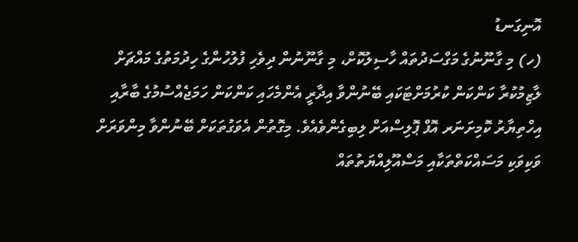އޮނިގަނޑު
(ހ) މި ގާނޫނުގެ މަގްސަދުތައް ހާސިލުކޮށް، މި ގާނޫނުން ދިވެހި ފުލުހުންގެ ހިދުމަތުގެ މައްޗަށް ލާޒިމުކުރާ ކަންކަން ކުރުމަށްޓަކައި ބޭނުންވާ އިދާރީ އެންމެހައި ކަންކަން ހަމަޖެއްސުމުގެ ބާރާއި އިހްތިޔާރު ކޮމިށަނަރ އޮފް ޕޮލިސްއަށް ލިބިގެންވެއެވެ. މިގޮތުން އެވަގުތަކަށް ބޭނުންވާ މިންވަރަށް ވަކިވަކި މަސައްކަތްތަކާއި މަސްއޫލިއްޔަތުތައް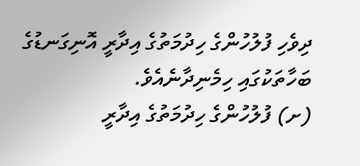ދިވެހި ފުލުހުންގެ ހިދުމަތުގެ އިދާރީ އޮނިގަނޑުގެ ބަހާތަކުގައި ހިމެނިދާނެއެވެ.
(ށ) ފުލުހުންގެ ހިދުމަތުގެ އިދާރީ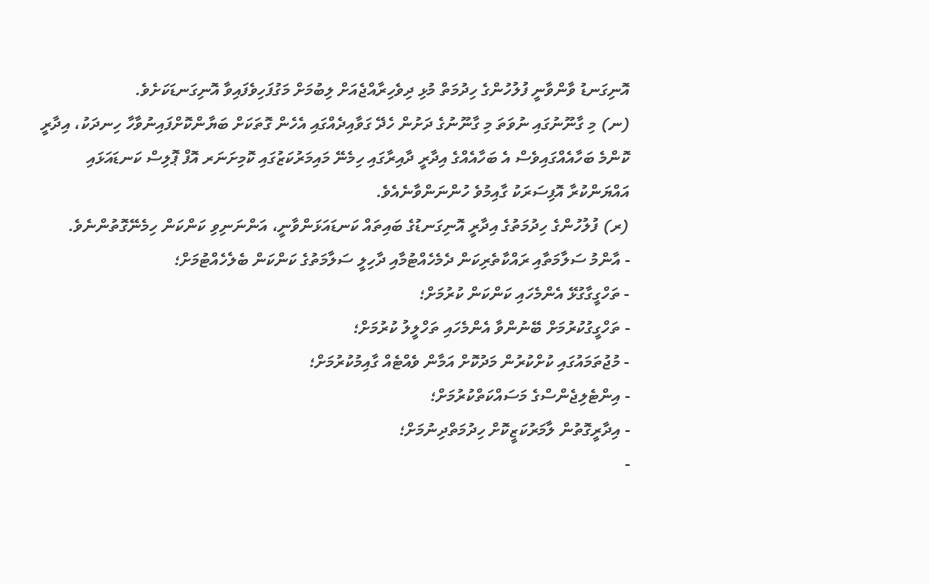އޮނިގަނޑު ވާންވާނީ ފުލުހުންގެ ހިދުމަތް މުޅި ދިވެހިރާއްޖެއަށް ލިބުމަށް މަގުފަހިވެފައިވާ އޮނިގަނޑަކަށެވެ.
(ނ) މި ގާނޫނުގައި ނުވަތަ މި ގާނޫނުގެ ދަށުން ހެދޭ ގަވާއިދެއްގައި އެހެން ގޮތަކަށް ބަޔާންކޮށްފައިނުވާހާ ހިނދަކު، އިދާރީ ކޮންމެ ބަހާއެއްގައިވެސް އެ ބަހާއެއްގެ އިދާރީ ދާއިރާގައި ހިމެނޭ މައިމަރުކަޒުގައި ކޮމިށަނަރ އޮފް ޕޮލިސް ކަނޑައަޅައި އައްޔަންކުރާ އޮފިސަރަކު ގާއިމުވެ ހުންނަންވާނެއެވެ.
(ރ) ފުލުހުންގެ ހިދުމަތުގެ އިދާރީ އޮނިގަނޑުގެ ބައިތައް ކަނޑައަޅަންވާނީ، އަންނަނިވި ކަންކަން ހިމެނޭގޮތުންނެވެ.
- އާންމު ސަލާމަތާއި ރައްކާތެރިކަން ދެމެހެއްޓުމާއި ދާހިލީ ސަލާމަތުގެ ކަންކަން ބެލެހެއްޓުމަށް؛
- ތަހްގީގާގުޅޭ އެންމެހައި ކަންކަން ކުރުމަށް؛
- ތަހްގީގުކުރުމަށް ބޭނުންވާ އެންމެހައި ތަހްލީލު ކުރުމަށް؛
- މުޖުތަމައުގައި ކުށްކުރުން މަދުކޮށް އަމާން ވެއްޓެއް ގާއިމުކުރުމަށް؛
- އިންޓެލިޖެންސްގެ މަސައްކަތްކުރުމަށް؛
- އިދާރީގޮތުން ލާމަރުކަޒީކޮށް ހިދުމަތްދިނުމަށް؛
-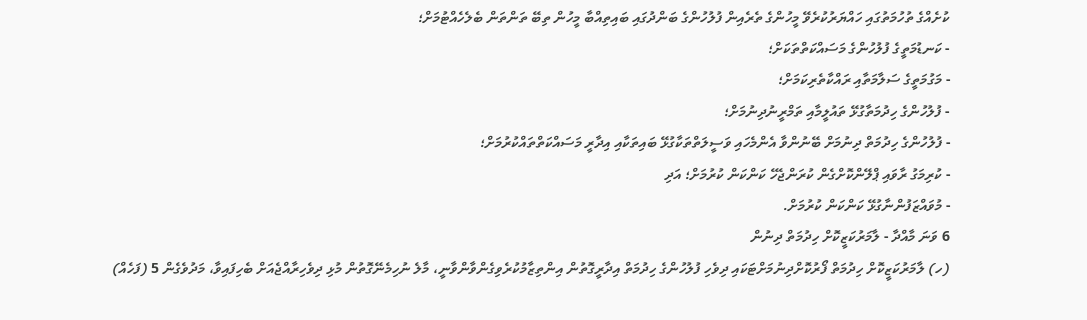ކުށެއްގެ ތުހުމަތުގައި ހައްޔަރުކުރެވޭ މީހުންގެ ތެރެއިން ފުލުހުންގެ ބަންދުގައި ބައިތިއްބާ މީހުން ތިބޭ ތަންތަން ބެލެހެއްޓުމަށް؛
- ކަނޑުމަތީގެ ފުލުހުންގެ މަސައްކަތްތަކަށް؛
- މަގުމަތީގެ ސަލާމަތާއި ރައްކާތެރިކަމަށް؛
- ފުލުހުންގެ ހިދުމަތާގުޅޭ ތައުލީމާއި ތަމްރީނުދިނުމަށް؛
- ފުލުހުންގެ ހިދުމަތް ދިނުމަށް ބޭނުންވާ އެންމެހައި ވަސީލަތްތަކާގުޅޭ ބައިތަކާއި އިދާރީ މަސައްކަތްތައްކުރުމަށް؛
- ކުރިމަގު ރާވައި ޕްލޭންކޮށްގެން ކުރަންޖެހޭ ކަންކަން ކުރުމަށް؛ އަދި
- މުވައްޒަފުންނާގުޅޭ ކަންކަން ކުރުމަށް.
6 ވަނަ މާއްދާ - ލާމަރުކަޒީކޮށް ހިދުމަތް ދިނުން
(ހ) ލާމަރުކަޒީކޮށް ހިދުމަތް ފޯރުކޮށްދިނުމަށްޓަކައި ދިވެހި ފުލުހުންގެ ހިދުމަތް އިދާރީގޮތުން އިންތިޒާމުކުރެވިގެންވާންވާނީ، މާލެ ނުހިމެނޭގޮތުން މުޅި ދިވެހިރާއްޖެއަށް ބެހިފައިވާ، މަދުވެގެން 5 (ފަހެއް)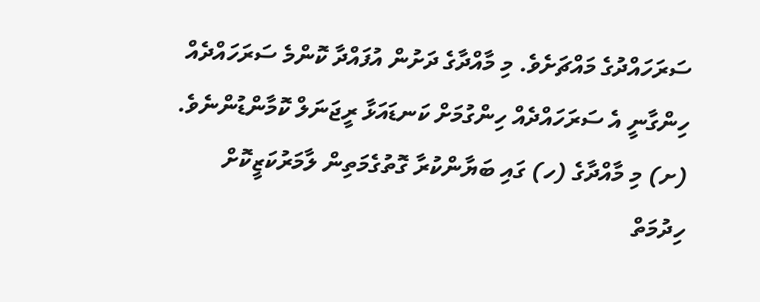ސަރަހައްދުގެ މައްޗަށެވެ. މި މާއްދާގެ ދަށުން އުފައްދާ ކޮންމެ ސަރަހައްދެއް ހިންގާނީ އެ ސަރަހައްދެއް ހިންގުމަށް ކަނޑައަޅާ ރީޖަނަލް ކޮމާންޑުންނެވެ.
(ށ) މި މާއްދާގެ (ހ) ގައި ބަޔާންކުރާ ގޮތުގެމަތިން ލާމަރުކަޒީކޮށް ހިދުމަތް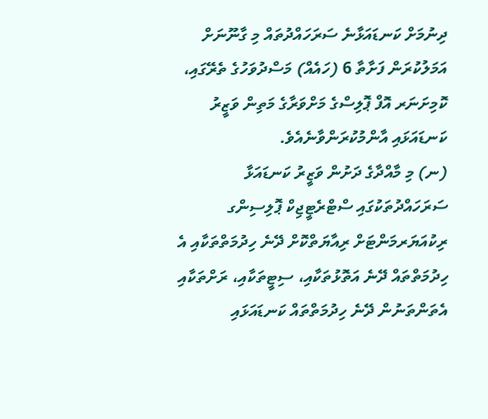ދިނުމަށް ކަނޑައަޅާނެ ސަރަހައްދުތައް މި ގާނޫނަށް އަމަލުކުރަން ފަށާތާ 6 (ހައެއް) މަސްދުވަހުގެ ތެރޭގައި، ކޮމިށަނަރ އޮފް ޕޮލިސްގެ މަށްވަރާގެ މަތިން ވަޒީރު ކަނޑައަޅައި އާންމުކުރަންވާނެއެވެ.
(ނ) މި މާއްދާގެ ދަށުން ވަޒީރު ކަނޑައަޅާ ސަރަހައްދުތަކުގައި ސްޓްރެޓީޖިކް ޕޮލިސިންގ ރިކުއަޔަރމަންޓަށް ރިއާޔަތްކޮށް ދޭނެ ހިދުމަތްތަކާއި އެ ހިދުމަތްތައް ދޭނެ އަތޮޅުތަކާއި، ސިޓީތަކާއި، ރަށްތަކާއި އެތަންތަނުން ދޭނެ ހިދުމަތްތައް ކަނޑައަޅައި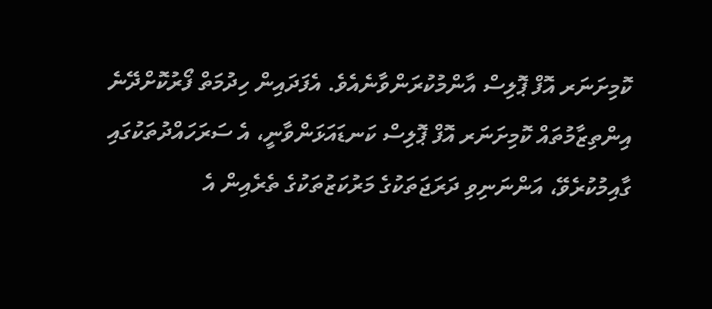ކޮމިށަނަރ އޮފް ޕޮލިސް އާންމުކުރަންވާނެއެވެ. އެފަދައިން ހިދުމަތް ފޯރުކޮށްދޭނެ އިންތިޒާމުތައް ކޮމިށަނަރ އޮފް ޕޮލިސް ކަނޑައަޅަންވާނީ، އެ ސަރަހައްދުތަކުގައި ގާއިމުކުރެވޭ، އަންނަނިވި ދަރަޖަތަކުގެ މަރުކަޒުތަކުގެ ތެރެއިން އެ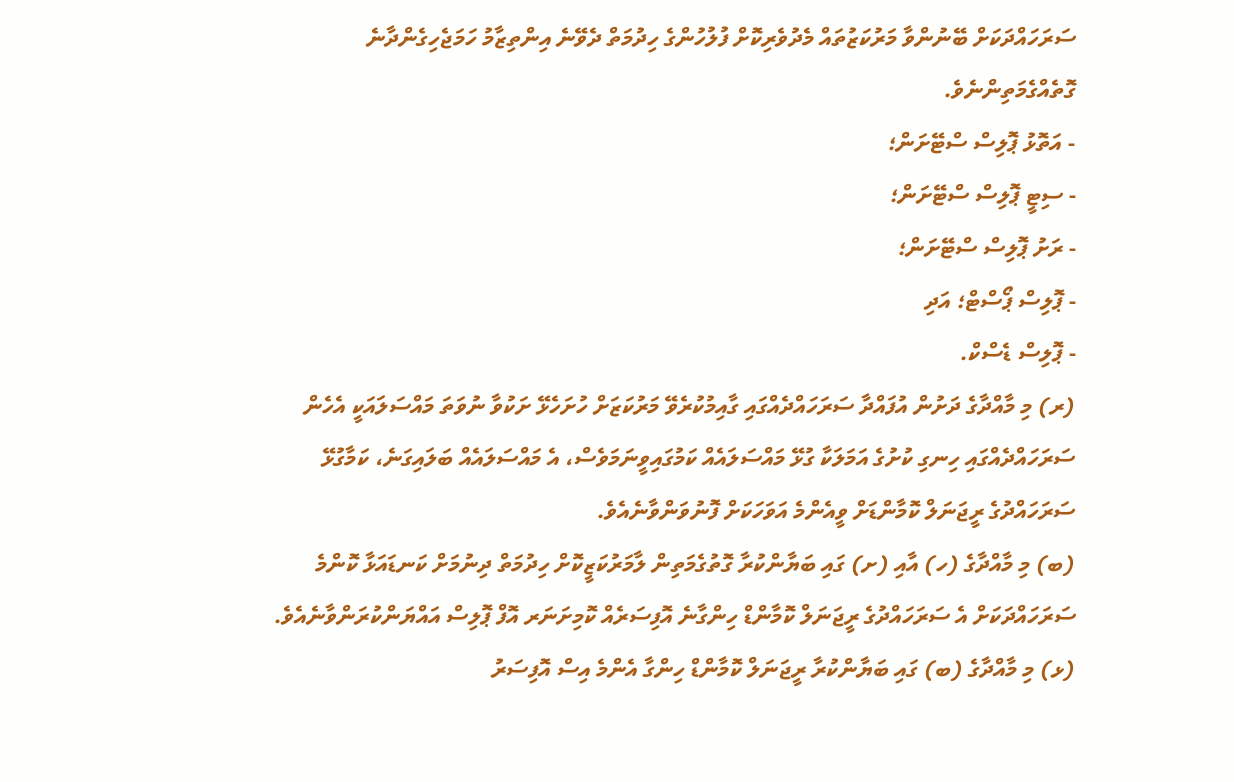ސަރަހައްދަކަށް ބޭނުންވާ މަރުކަޒުތައް މެދުވެރިކޮށް ފުލުހުންގެ ހިދުމަތް ދެވޭނެ އިންތިޒާމު ހަމަޖެހިގެންދާނެ ގޮތެއްގެމަތިންނެވެ.
- އަތޮޅު ޕޮލިސް ސްޓޭށަން؛
- ސިޓީ ޕޮލިސް ސްޓޭށަން؛
- ރަށު ޕޮލިސް ސްޓޭށަން؛
- ޕޮލިސް ޕޯސްޓް؛ އަދި
- ޕޮލިސް ޑެސްކް.
(ރ) މި މާއްދާގެ ދަށުން އުފައްދާ ސަރަހައްދެއްގައި ގާއިމުކުރެވޭ މަރުކަޒަށް ހުށަހެޅޭ ށަކުވާ ނުވަތަ މައްސަލައަކީ އެހެން ސަރަހައްދެއްގައި ހިނގި ކުށުގެ އަމަލަކާ ގުޅޭ މައްސަލައެއް ކަމުގައިވީނަމަވެސް، އެ މައްސަލައެއް ބަލައިގަނެ، ކަމާގުޅޭ ސަރަހައްދުގެ ރީޖަނަލް ކޮމާންޑަށް ވީއެންމެ އަވަހަކަށް ފޮނުވަންވާނެއެވެ.
(ބ) މި މާއްދާގެ (ހ) އާއި (ށ) ގައި ބަޔާންކުރާ ގޮތުގެމަތިން ލާމަރުކަޒީކޮށް ހިދުމަތް ދިނުމަށް ކަނޑައަޅާ ކޮންމެ ސަރަހައްދަކަށް އެ ސަރަހައްދުގެ ރީޖަނަލް ކޮމާންޑް ހިންގާނެ އޮފިސަރެއް ކޮމިށަނަރ އޮފް ޕޮލިސް އައްޔަންކުރަންވާނެއެވެ.
(ޅ) މި މާއްދާގެ (ބ) ގައި ބަޔާންކުރާ ރީޖަނަލް ކޮމާންޑް ހިންގާ އެންމެ އިސް އޮފިސަރު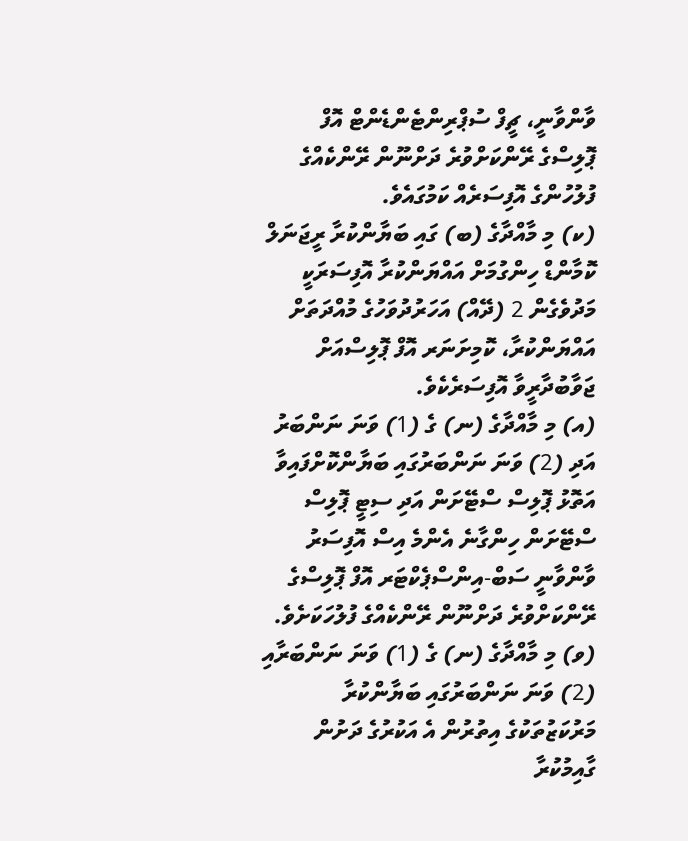ވާންވާނީ، ޗީފް ސުޕްރިންޓެންޑެންޓް އޮފް ޕޮލިސްގެ ރޭންކަށްވުރެ ދަށްނޫން ރޭންކެއްގެ ފުލުހުންގެ އޮފިސަރެއް ކަމުގައެވެ.
(ކ) މި މާއްދާގެ (ބ) ގައި ބަޔާންކުރާ ރީޖަނަލް ކޮމާންޑް ހިންގުމަށް އައްޔަންކުރާ އޮފިސަރަކީ މަދުވެގެން 2 (ދޭއް) އަހަރުދުވަހުގެ މުއްދަތަށް އައްޔަންކުރާ، ކޮމިށަނަރ އޮފް ޕޮލިސްއަށް ޖަވާބުދާރީވާ އޮފިސަރެކެވެ.
(އ) މި މާއްދާގެ (ނ) ގެ (1) ވަނަ ނަންބަރު އަދި (2) ވަނަ ނަންބަރުގައި ބަޔާންކޮށްފައިވާ އަތޮޅު ޕޮލިސް ސްޓޭށަން އަދި ސިޓީ ޕޮލިސް ސްޓޭށަން ހިންގާނެ އެންމެ އިސް އޮފިސަރު ވާންވާނީ ސަބް-އިންސްޕެކްޓަރ އޮފް ޕޮލިސްގެ ރޭންކަށްވުރެ ދަށްނޫން ރޭންކެއްގެ ފުލުހަކަށެވެ.
(ވ) މި މާއްދާގެ (ނ) ގެ (1) ވަނަ ނަންބަރާއި (2) ވަނަ ނަންބަރުގައި ބަޔާންކުރާ މަރުކަޒުތަކުގެ އިތުރުން އެ އަކުރުގެ ދަށުން ގާއިމުކުރާ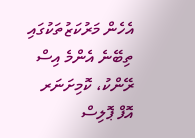އެހެން މަރުކަޒުތަކުގައި ތިބޭނެ އެންމެ އިސް ރޭންކު، ކޮމިށަނަރ އޮފް ޕޮލިސް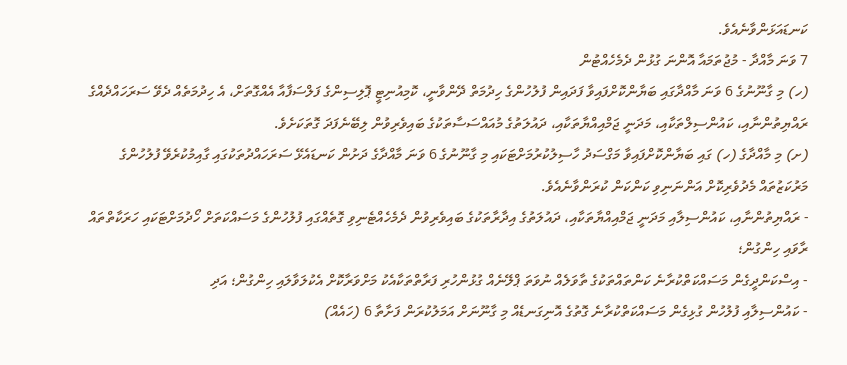ކަނޑައަޅަންވާނެއެވެ.
7 ވަނަ މާއްދާ - މުޖުތަމައާ އޮންނަ ގުޅުން ދެމެހެއްޓުން
(ހ) މި ގާނޫނުގެ 6 ވަނަ މާއްދާގައި ބަޔާންކޮށްފައިވާ ފަދައިން ފުލުހުންގެ ހިދުމަތް ދޭންވާނީ، ކޮމިއުނިޓީ ޕޮލިސިންގެ ފަލްސަފާއާ އެއްގޮތަށް، އެ ހިދުމަތެއް ދެވޭ ސަރަހައްދެއްގެ ރައްޔިތުންނާއި، ކައުންސިލްތަކާއި، މަދަނީ ޖަމްއިއްޔާތަކާއި، ދައުލަތުގެ މުއައްސަސާތަކުގެ ބައިވެރިވުން ލިބޭނެފަދަ ގޮތަކަށެވެ.
(ށ) މި މާއްދާގެ (ހ) ގައި ބަޔާންކޮށްފައިވާ މަގްސަދު ހާސިލުކުރުމަށްޓަކައި މި ގާނޫނުގެ 6 ވަނަ މާއްދާގެ ދަށުން ކަނޑައެޅޭ ސަރަހައްދުތަކުގައި ގާއިމުކުރެވޭ ފުލުހުންގެ މަރުކަޒުތައް މެދުވެރިކޮށް އަންނަނިވި ކަންކަން ކުރަންވާނެއެވެ.
- ރައްޔިތުންނާއި، ކައުންސިލާއި މަދަނީ ޖަމްއިއްޔާތަކާއި، ދައުލަތުގެ އިދާރާތަކުގެ ބައިވެރިވުން ދެމެހެއްޓެނިވި ގޮތެއްގައި ފުލުހުންގެ މަސައްކަތަށް ހޯދުމަށްޓަކައި ހަރަކާތްތައް ރާވައި ހިންގުން؛
- އިސްކަންދީގެން މަސައްކަތްކުރާނެ ކަންތައްތަކުގެ ތާވަލެއް ނުވަތަ ޕްލޭނެއް ގުޅުންހުރި ފަރާތްތަކާއެކު މަށްވަރާކޮށް އެކުލަވާލައި ހިންގުން؛ އަދި
- ކައުންސިލާއި ފުލުހުން ގުޅިގެން މަސައްކަތްކުރާނެ ގޮތުގެ އޮނިގަނޑެއް މި ގާނޫނަށް އަމަލުކުރަން ފަށާތާ 6 (ހައެއް)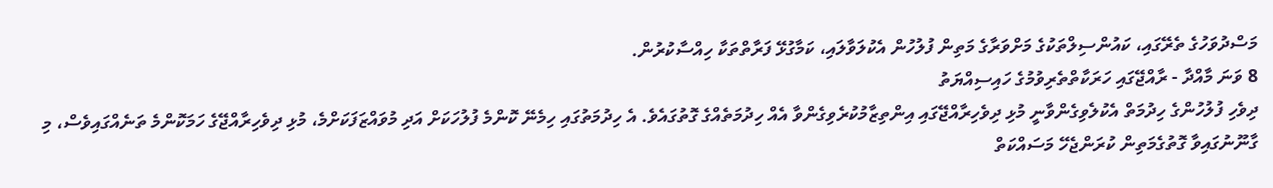މަސްދުވަހުގެ ތެރޭގައި، ކައުންސިލްތަކުގެ މަށްވަރާގެ މަތިން ފުލުހުން އެކުލަވާލައި، ކަމާގުޅޭ ފަރާތްތަކާ ހިއްސާކުރުން.
8 ވަނަ މާއްދާ - ރާއްޖޭގައި ހަރަކާތްތެރިވުމުގެ ހައިސިއްޔަތު
ދިވެހި ފުލުހުންގެ ހިދުމަތް އެކުލެވިގެންވާނީ މުޅި ދިވެހިރާއްޖޭގައި އިންތިޒާމުކުރެވިގެންވާ އެއް ހިދުމަތެއްގެ ގޮތުގައެވެ. އެ ހިދުމަތުގައި ހިމެނޭ ކޮންމެ ފުލުހަކަށް އަދި މުވައްޒަފަކަށްމެ، މުޅި ދިވެހިރާއްޖޭގެ ހަމަކޮންމެ ތަނެއްގައިވެސް، މި ގާނޫނުގައިވާ ގޮތުގެމަތިން ކުރަންޖެހޭ މަސައްކަތް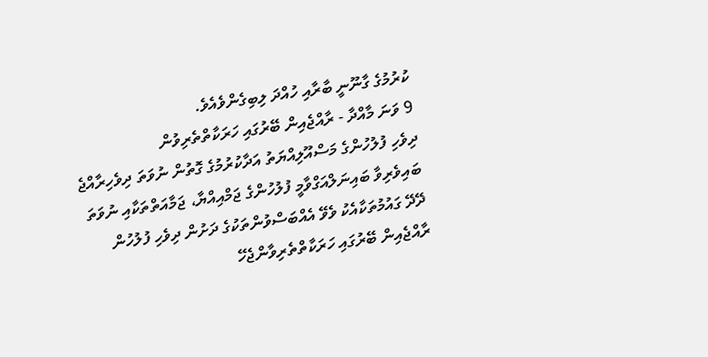ކުރުމުގެ ގާނޫނީ ބާރާއި ހުއްދަ ލިބިގެންވެއެވެ.
9 ވަނަ މާއްދާ - ރާއްޖެއިން ބޭރުގައި ހަރަކާތްތެރިވުން
ދިވެހި ފުލުހުންގެ މަސްއޫލިއްޔަތު އަދާކުރުމުގެ ގޮތުން ނުވަތަ ދިވެހިރާއްޖެ ބައިވެރިވާ ބައިނަލްއަގްވާމީ ފުލުހުންގެ ޖަމްއިއްޔާ، ޖަމާއަތްތަކާއި ނުވަތަ ދޭދޭ ގައުމުތަކާއެކު ވެވޭ އެއްބަސްވުންތަކުގެ ދަށުން ދިވެހި ފުލުހުން ރާއްޖެއިން ބޭރުގައި ހަރަކާތްތެރިވާންޖެހޭ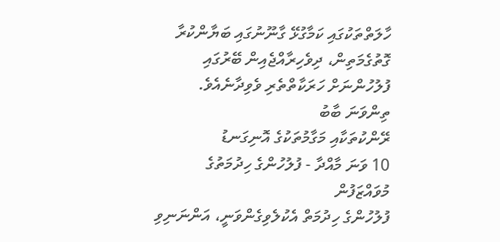ހާލަތްތަކުގައި ކަމާގުޅޭ ގާނޫނުގައި ބަޔާންކުރާ ގޮތުގެމަތިން، ދިވެހިރާއްޖެއިން ބޭރުގައި ފުލުހުންނަށް ހަރަކާތްތެރި ވެވިދާނެއެވެ.
ތިންވަނަ ބާބު
ރޭންކުތަކާއި މަގާމުތަކުގެ އޮނިގަނޑު
10 ވަނަ މާއްދާ - ފުލުހުންގެ ހިދުމަތުގެ މުވައްޒަފުން
ފުލުހުންގެ ހިދުމަތް އެކުލެވިގެންވަނީ، އަންނަނިވި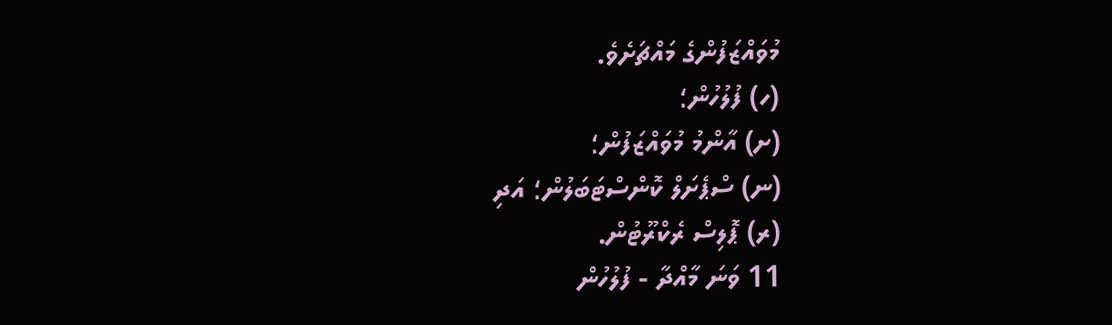މުވައްޒަފުންގެ މައްޗަށެވެ.
(ހ) ފުލުހުން؛
(ށ) އާންމު މުވައްޒަފުން؛
(ނ) ސްޕެށަލް ކޮންސްޓަބަލުން؛ އަދި
(ރ) ޕޮލިސް ރެކްރޫޓުން.
11 ވަނަ މާއްދާ - ފުލުހުން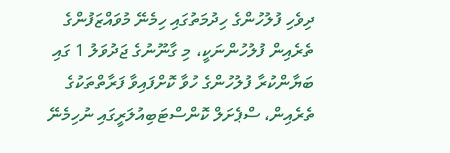ދިވެހި ފުލުހުންގެ ހިދުމަތުގައި ހިމެނޭ މުވައްޒަފުންގެ ތެރެއިން ފުލުހުންނަކީ، މި ގާނޫނުގެ ޖަދުވަލު 1 ގައި ބަޔާންކުރާ ފުލުހުންގެ ހުވާ ކޮށްފައިވާ ފަރާތްތަކުގެ ތެރެއިން، ސްޕެށަލް ކޮންސްޓަބިއުލަރީގައި ނުހިމެނޭ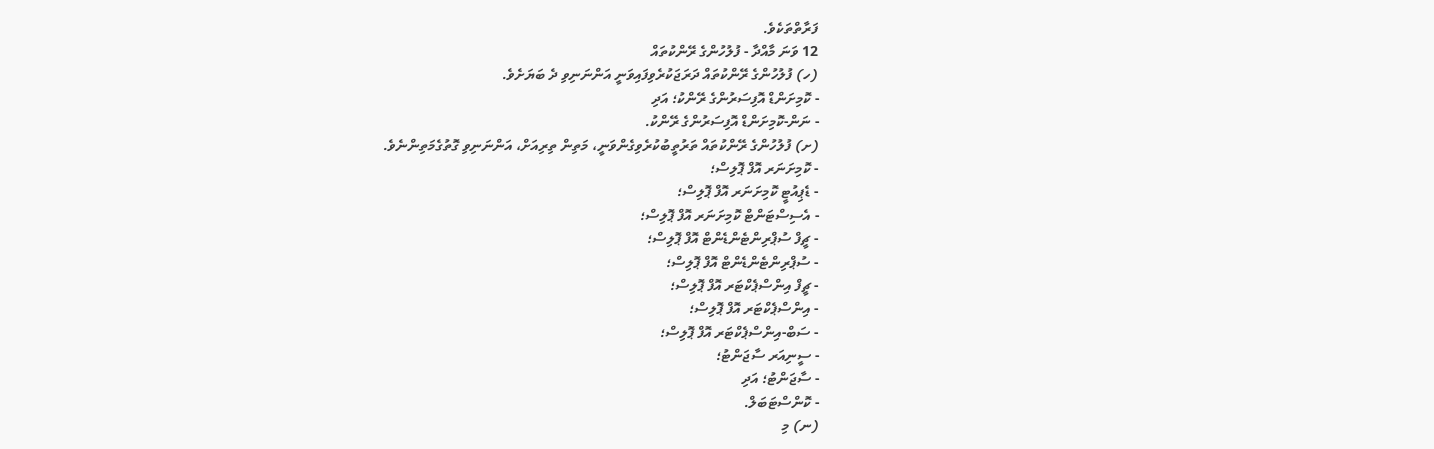ފަރާތްތަކެވެ.
12 ވަނަ މާއްދާ - ފުލުހުންގެ ރޭންކުތައް
(ހ) ފުލުހުންގެ ރޭންކުތައް ދަރަޖަކުރެވިފައިވަނީ އަންނަނިވި ދެ ބަޔަށެވެ.
- ކޮމިށަންޑް އޮފިސަރުންގެ ރޭންކު؛ އަދި
- ނަން-ކޮމިށަންޑް އޮފިސަރުންގެ ރޭންކު.
(ށ) ފުލުހުންގެ ރޭންކުތައް ތަރުތީބުކުރެވިގެންވަނީ، މަތިން ތިރިއަށް، އަންނަނިވި ގޮތުގެމަތިންނެވެ.
- ކޮމިށަނަރ އޮފް ޕޮލިސް؛
- ޑެޕިއުޓީ ކޮމިށަނަރ އޮފް ޕޮލިސް؛
- އެސިސްޓަންޓް ކޮމިށަނަރ އޮފް ޕޮލިސް؛
- ޗީފް ސުޕްރިންޓެންޑެންޓް އޮފް ޕޮލިސް؛
- ސުޕްރިންޓެންޑެންޓް އޮފް ޕޮލިސް؛
- ޗީފް އިންސްޕެކްޓަރ އޮފް ޕޮލިސް؛
- އިންސްޕެކްޓަރ އޮފް ޕޮލިސް؛
- ސަބް-އިންސްޕެކްޓަރ އޮފް ޕޮލިސް؛
- ސީނިއަރ ސާޖަންޓު؛
- ސާޖަންޓު؛ އަދި
- ކޮންސްޓަބަލް.
(ނ) މި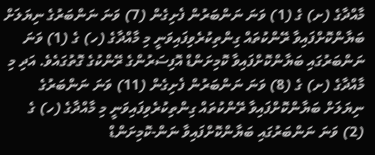މާއްދާގެ (ށ) ގެ (1) ވަނަ ނަންބަރުން ފެށިގެން (7) ވަނަ ނަންބަރުގެ ނިޔަލަށް ބަޔާންކޮށްފައިވާ ރޭންކުތައް ގިންތިކުރެވިފައިވަނީ މި މާއްދާގެ (ހ) ގެ (1) ވަނަ ނަންބަރުގައި ބަޔާންކޮށްފައިވާ ކޮމިށަންޑް އޮފިސަރުންގެ ރޭންކުގެ ގޮތުގައެވެ. އަދި މި މާއްދާގެ (ށ) ގެ (8) ވަނަ ނަންބަރުން ފެށިގެން (11) ވަނަ ނަންބަރުގެ ނިޔަލަށް ބަޔާންކޮށްފައިވާ ރޭންކުތައް ގިންތިކުރެވިފައިވަނީ މި މާއްދާގެ (ހ) ގެ (2) ވަނަ ނަންބަރުގައި ބަޔާންކޮށްފައިވާ ނަން-ކޮމިށަންޑް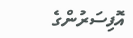އޮފިސަރުންގެ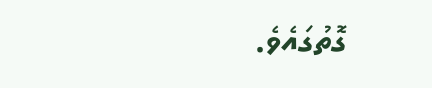ގޮތުގައެވެ.